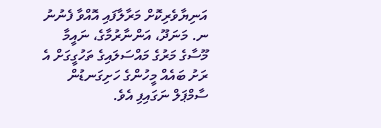އަނިޔާވެރިކޮށް މަރާލާފައި އޮއްވާ ފެނުނު ނ. މަނަދޫ، އަންނާރުމާގެ، ނައީމާ މޫސާގެ މަރުގެ މައްސަލައިގެ ތަހުގީގަށް އެ ރަށު ބައެއް މީހުންގެ ހަށިގަނޑުން ސާމްޕަލް ނަގައިފި އެވެ.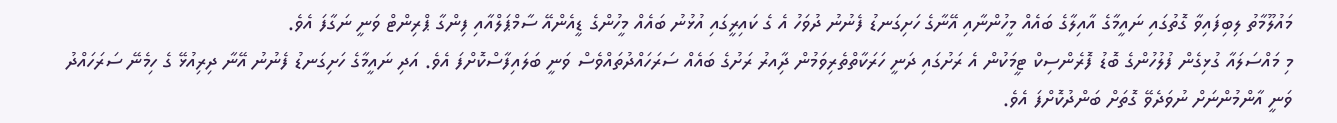މައުލޫމާތު ލިބިފައިވާ ގޮތުގައި ނައީމާގެ އާއިލާގެ ބައެއް މީހުންނާއި އޭނާގެ ހަށިގަނޑު ފެނުނު ދުވަހު އެ ގެ ކައިރީގައި އުޅުނު ބައެއް މީހުންގެ ޑީއެންއޭ ސާމްޕަލްއާއި ފިންގާ ޕްރިންޓް ވަނީ ނަގާފަ އެވެ.
މި މައްސަލައާ ގުޅިގެން ފުލުހުންގެ ބޮޑު ފޮރެންސިކް ޓީމަކުން އެ ރަށުގައި ދަނީ ހަރަކާތްތެރިވަމުން ދާިއރު ރަށުގެ ބައެއް ސަރަހައްދުތައްވެސް ވަނީ ބަލައިފާސްކޮށްފަ އެވެ. އަދި ނައީމާގެ ހަށިގަނޑު ފެނުނު އޭނާ ދިރިއުޅޭ ގެ ހިމެނޭ ސަރަހައްދު ވަނީ އާންމުންނަށް ނުވަދެވޭ ގޮތަށް ބަންދުކޮށްފަ އެވެ.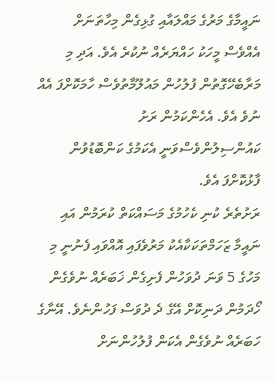ނައީމާގެ މަރުގެ މައްލައާއި ގުޅިގެން މިހާތަނަށް އެއްވެސް މީހަކު ހައްޔަރެއް ނުކުރެ އެވެ. އަދި މި މަރާބެހޭގޮތުން ފުލުހުން މައުލޫމާތުވެސް ހާމަކޮށްފަ އެއް ނުވެ އެވެ. އެހެންކަމުން ރަށު ކައުންސިލުންވެސްވަނީ އެކަމުގެ ކަންބޮޑުވުން ފާޅުކޮށްފަ އެވެ.
ރަށުތެރެ ކުނި ކެހުމުގެ މަސައްކަތް ކުރަމުން އައި ނައީމާ ޒަހަމްތަކަކާއެކު މަރުވެފައި އޮއްވައި ފެނުނީ މި މަހުގެ 5 ވަނަ ދުވަހުން ފެށިގެން ޚަބަރެއް ނުވެގެން ހޯދަމުން ދަނިކޮށް އޭގެ ދެ ދުވަސް ފަހުންނެވެ. އޭނާގެ ހަބަރެއް ނުވެގެން އެކަން ފުލުހުންނަށް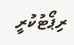ރިޕޯޓުކުރީ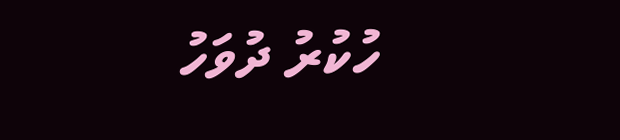ހުކުރު ދުވަހު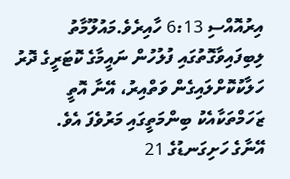އިރުއޮއްސި 6:13 ހާއިރެވެ.މައުލޫމާތު ލިބިފައިވާގޮތުގައި ފުލުހުން ނައީމާގެ ކޮޓަރީގެ ދޮރު ހަލާކުކޮށްލައިގެން ވަތްއިރު، އޭނާ އޮތީ ޒަހަމްތަކާއެކު ބިންމަތީގައި މަރުވެފަ އެވެ.
އޭނާގެ ހަށިގަނޑުގެ 21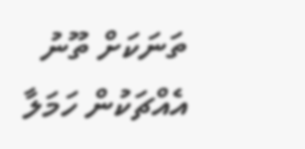ތަނަކަށް ތޫނު އެއްޗަކުން ހަމަލާ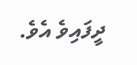ދީފައިވެ އެވެ.